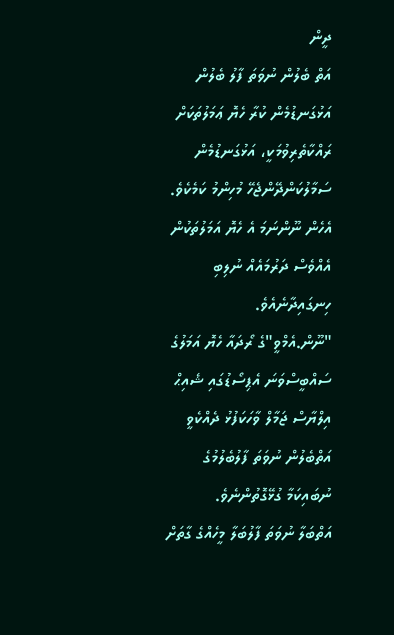ދީން
އަތް ބެލުން ނުވަތަ ފާލު ބެލުން
އަޅުގަނޑުމެން ކުރާ ހެޔޮ ޢަމަލުތަކަށް ރައްކާތެރިވުމަކީ، އަޅުގަނޑުމެން ސަމާލުކަންދޭންޖެހޭ މުހިންމު ކަމެކެވެ. އެހެން ނޫންނަމަ އެ ހެޔޮ އަމަލުތަކުން އެއްވެސް ދަރުމައެއް ނުލިބި ހިނގައިދާނެއެވެ.
"ނޫން.އެމްވީ"ގެ ރޯދައާ ހެޔޮ އަމަލުގެ ސައްބީސްވަނަ އެޕިސޯޑުގައި ޝެއިޙް އިލްޔާސް ޖަމާލް ވާހަކަފުޅު ދެއްކެވީ އަތްބެލުން ނުވަތަ ފާލުބެލުމުގެ ނުބައިކަމާ ގުޅޭގޮތުންނެވެ.
އަތްބަލާ ނުވަތަ ފާލުބަލާ މީހެއްގެ ގާތަށް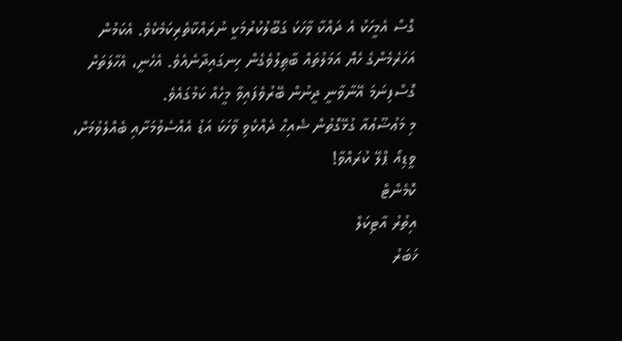ގޮސް އެމީހަކު އެ ދައްކާ ވާހަކަ ގަބޫލުކުރުމަކީ ނުރައްކާތެރިކަމެކެވެ. އެކަމުން އަހަރެމެންގެ ހެޔޮ އަމަލުތައް ބާޠިލުވެގެން ހިނގައިދާނެއެވެ. އެހެނީ، އެހާލަތަށް ގޮސްފިނަމަ އޭނާވާނީ ދީނުން ބޭރުވެފައިވާ މީހެއް ކަމުގައެވެ.
މި މަޢުޟޫޢުއާ ގުޅޭގޮތުން ޝެއިޙް ދެއްކެވި ވާހަކަ އަޑު އެއްސެވުމަށާއި ބެއްލެވުމަށް، ވީޑިއޯ ޕްލޭ ކުރައްވާ!
ކޮމެންޓް
އިތުރު އާޓިކަލް
ޚަބަރު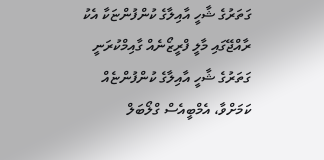ގަތަރުގެ ޝާހީ އާއިލާގެ ކުންފުންޏަކާ އެކު ރާއްޖޭގައި މާލީ ފްރީޒޯނެއް ގާއިމްކުރަނީ
ގަތަރުގެ ޝާހީ އާއިލާގެ ކުންފުންޏެއް ކަމަށްވާ، އެމްބީއެސް ގްލޯބަލް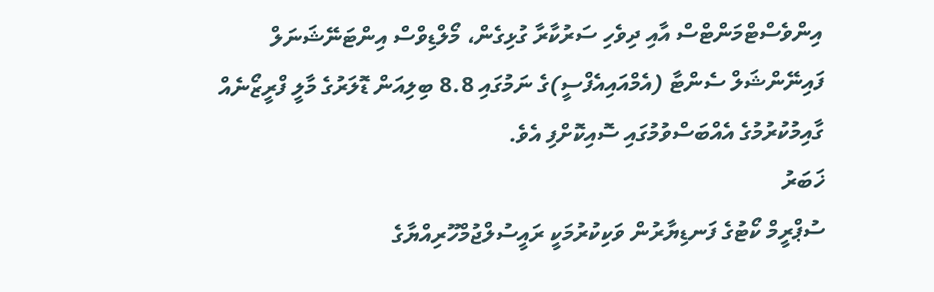އިންވެސްޓްމަންޓްސް އާއި ދިވެހި ސަރުކާރާ ގުޅިގެން، މޯލްޑިވްސް އިންޓަނޭޝަނަލް ފައިނޭންޝަލް ސެންޓާ (އެމްއައިއެފްސީ)ގެ ނަމުގައި 8.8 ބިލިއަން ޑޮލަރުގެ މާލީ ފްރީޒޯނެއް ގާއިމުކުރުމުގެ އެއްބަސްވުމުގައި ސޮއިކޮށްފި އެވެ.
ޚަބަރު
ސުޕްރީމް ކޯޓުގެ ފަނޑިޔާރުން ވަކިކުރުމަކީ ރައީސުލްޖުމްހޫރިއްޔާގެ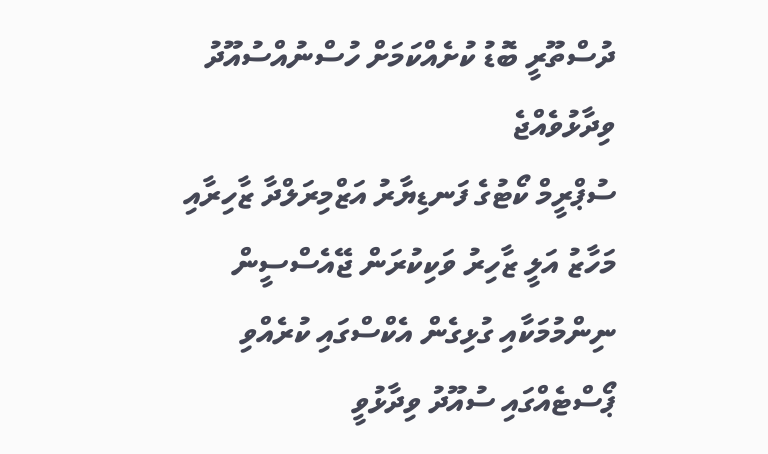ދުސްތޫރީ ބޮޑު ކުށެއްކަމަށް ހުސްނުއްސުއޫދު ވިދާޅުވެއްޖެ
ސުޕްރީމް ކޯޓުގެ ފަނޑިޔާރު އަޒްމިރަލްދާ ޒާހިރާއި މަހާޒު އަލީ ޒާހިރު ވަކިކުރަން ޖޭއެސްސީން ނިންމުމަކާއި ގުޅިގެން އެކްސްގައި ކުރެއްވި ޕޯސްޓެއްގައި ސުއޫދު ވިދާޅުވީ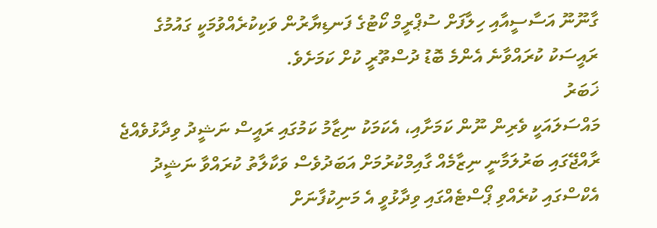ގާނޫނޫ އަސާސީއާއި ހިލާފަށް ސުޕްރީމް ކޯޓުގެ ފަނޑިޔާރުން ވަކިކުރެއްވުމަކީ ގައުމުގެ ރައީސަކު ކުރައްވާނެ އެންމެ ބޮޑު ދުސްތޫރީ ކުށް ކަމަށެވެ.
ޚަބަރު
މައްސަލައަކީ ވެރިން ނޫން ކަމަށާއި، އެކަމަކު ނިޒާމު ކަމުގައި ރައީސް ނަޝީދު ވިދާޅުވެއްޖެ
ރާއްޖޭގައި ބަރުލަމާނީ ނިޒާމެއް ގާއިމްކުރުމަށް އަބަދުވެސް ވަކާލާތު ކުރައްވާ ނަޝީދު އެކްސްގައި ކުރެއްވި ޕޯސްޓެއްގައި ވިދާޅުވީ އެ މަނިކުފާނަށް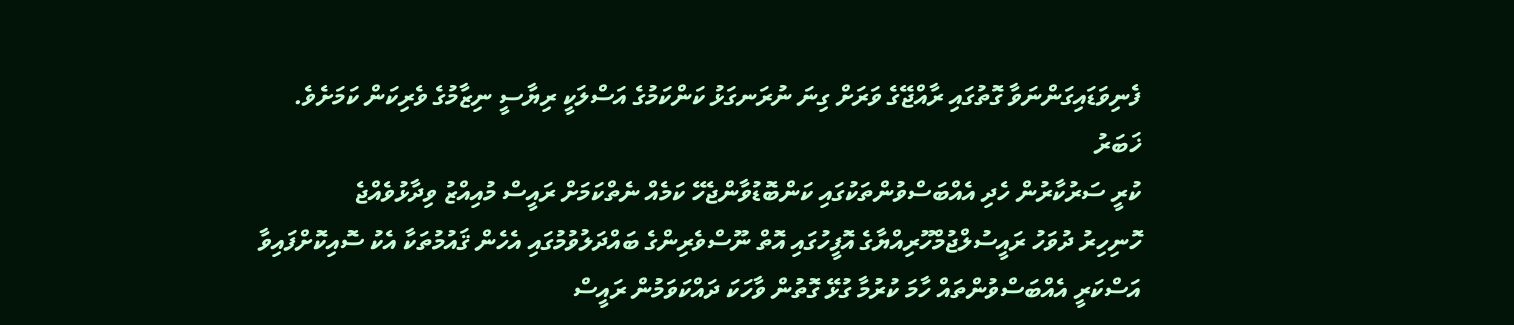ފެނިވަޑައިގަންނަވާ ގޮތުގައި ރާއްޖޭގެ ވަރަށް ގިނަ ނުރަނގަޅު ކަންކަމުގެ އަސްލަކީ ރިޔާސީ ނިޒާމުގެ ވެރިކަން ކަމަށެވެ.
ޚަބަރު
ކުރީ ސަރުކާރުން ހެދި އެއްބަސްވުންތަކުގައި ކަންބޮޑުވާންޖެހޭ ކަމެއް ނެތްކަމަށް ރައީސް މުއިއްޒު ވިދާޅުވެއްޖެ
ހޮނިހިރު ދުވަހު ރައީސުލްޖުމްހޫރިއްޔާގެ އޮފީހުގައި އޮތް ނޫސްވެރިންގެ ބައްދަލުވުމުގައި އެހެން ޤައުމުތަކާ އެކު ސޮއިކޮށްފައިވާ އަސްކަރީ އެއްބަސްވުންތައް ހާމަ ކުރުމާ ގުޅޭ ގޮތުން ވާހަކަ ދައްކަވަމުން ރައީސް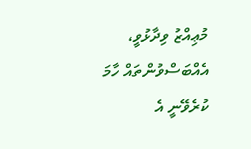މުޢިއްޒު ވިދާޅުވީ، އެއްބަސްވުންތައް ހާމަ ކުރެވޭނީ އެ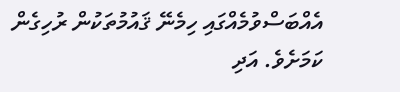އެއްބަސްވުމެއްގައި ހިމެނޭ ޤައުމުތަކުން ރުހިގެން ކަމަށެވެ. އަދި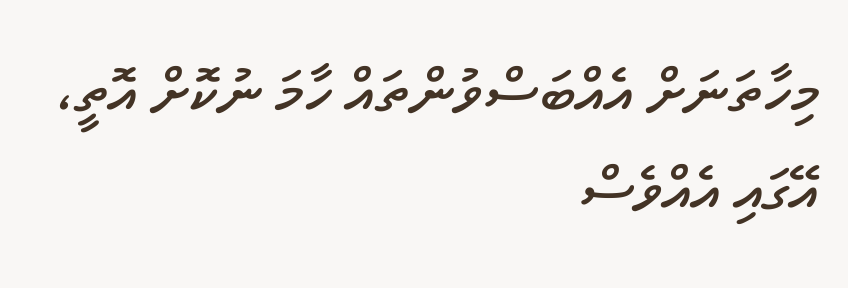މިހާތަނަށް އެއްބަސްވުންތައް ހާމަ ނުކޮށް އޮތީ، އޭގައި އެއްވެސް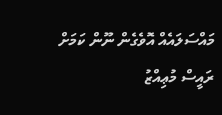މައްސަލައެއް އޮވެގެން ނޫން ކަމަށް ރައީސް މުޢިއްޒު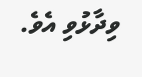ވިދާޅުވި އެވެ.